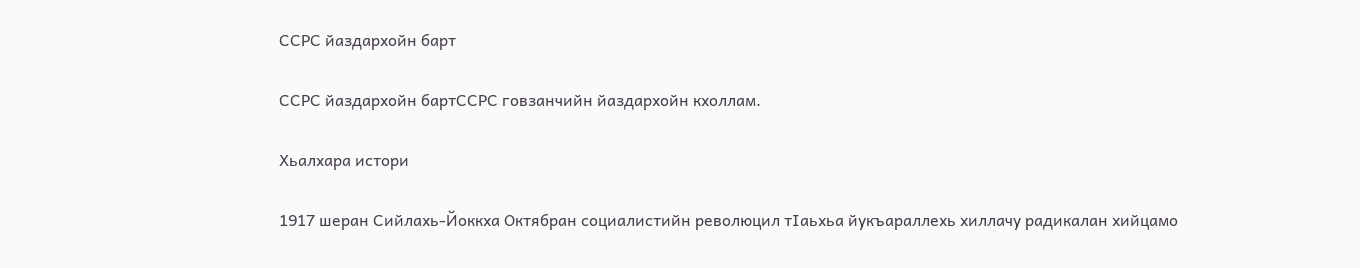ССРС йаздархойн барт

ССРС йаздархойн бартССРС говзанчийн йаздархойн кхоллам.

Хьалхара истори

1917 шеран Сийлахь-Йоккха Октябран социалистийн революцил тӀаьхьа йукъараллехь хиллачу радикалан хийцамо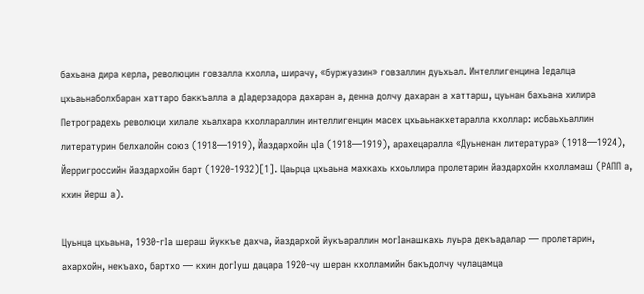бахьана дира керла, революцин говзалла кхолла, ширачу, «буржуазин» говзаллин дуьхьал. Интеллигенцина Ӏедалца цхьаьнаболхбаран хаттаро баккъалла а дӀадерзадора дахаран а, денна долчу дахаран а хаттарш, цуьнан бахьана хилира Петроградехь революци хилале хьалхара кхоллараллин интеллигенцин масех цхьаьнакхетаралла кхоллар: исбаьхьаллин литературин белхалойн союз (1918—1919), Йаздархойн цӀа (1918—1919), арахецаралла «Дуьненан литература» (1918—1924), Йерригроссийн йаздархойн барт (1920-1932)[1]. Цаьрца цхьаьна махкахь кхоьллира пролетарин йаздархойн кхолламаш (РАПП а, кхин йерш а).

Цуьнца цхьаьна, 1930-гӀа шераш йуккъе дахча, йаздархой йукъараллин могӀанашкахь луьра декъадалар — пролетарин, ахархойн, некъахо, бартхо — кхин догӀуш дацара 1920-чу шеран кхолламийн бакъдолчу чулацамца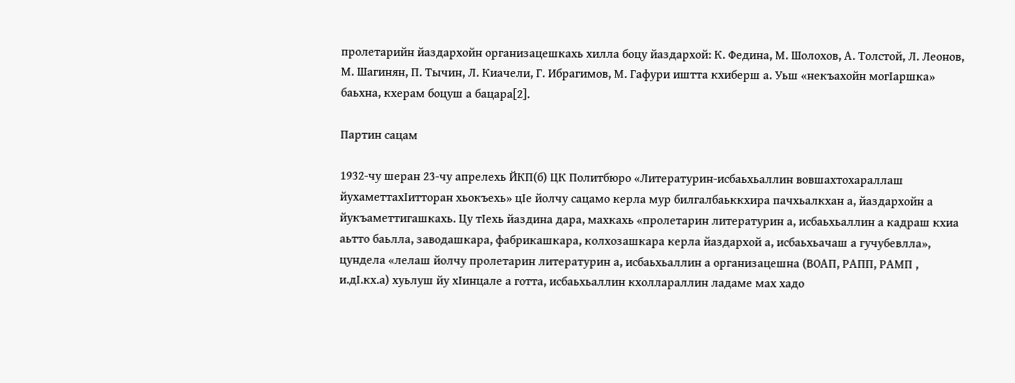пролетарийн йаздархойн организацешкахь хилла боцу йаздархой: К. Федина, М. Шолохов, А. Толстой, Л. Леонов, М. Шагинян, П. Тычин, Л. Киачели, Г. Ибрагимов, М. Гафури иштта кхиберш а. Уьш «некъахойн могӀаршка» баьхна, кхерам боцуш а бацара[2].

Партин сацам

1932-чу шеран 23-чу апрелехь ЙКП(б) ЦК Политбюро «Литературин-исбаьхьаллин вовшахтохараллаш йухаметтахӀитторан хьокъехь» цӀе йолчу сацамо керла мур билгалбаьккхира пачхьалкхан а, йаздархойн а йукъаметтигашкахь. Цу тӀехь йаздина дара, махкахь «пролетарин литературин а, исбаьхьаллин а кадраш кхиа аьтто баьлла, заводашкара, фабрикашкара, колхозашкара керла йаздархой а, исбаьхьачаш а гучубевлла», цундела «лелаш йолчу пролетарин литературин а, исбаьхьаллин а организацешна (ВОАП, РАПП, РАМП , и.дӀ.кх.а) хуьлуш йу хӀинцале а готта, исбаьхьаллин кхоллараллин ладаме мах хадо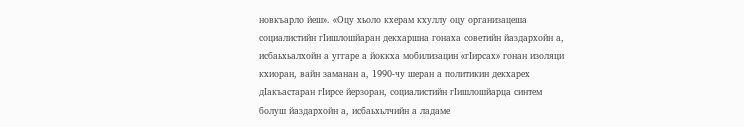новкъарло йеш». «Оцу хьоло кхерам кхуллу оцу организацеша социалистийн гӀишлошйаран декхаршна гонаха советийн йаздархойн а, исбаьхьалхойн а уггаре а йоккха мобилизацин «гӀирсах» гонан изоляци кхиоран, вайн заманан а, 1990-чу шеран а политикин декхарех дӀакъастаран гӀирсе йерзоран, социалистийн гӀишлошйарца синтем болуш йаздархойн а, исбаьхьлчийн а ладаме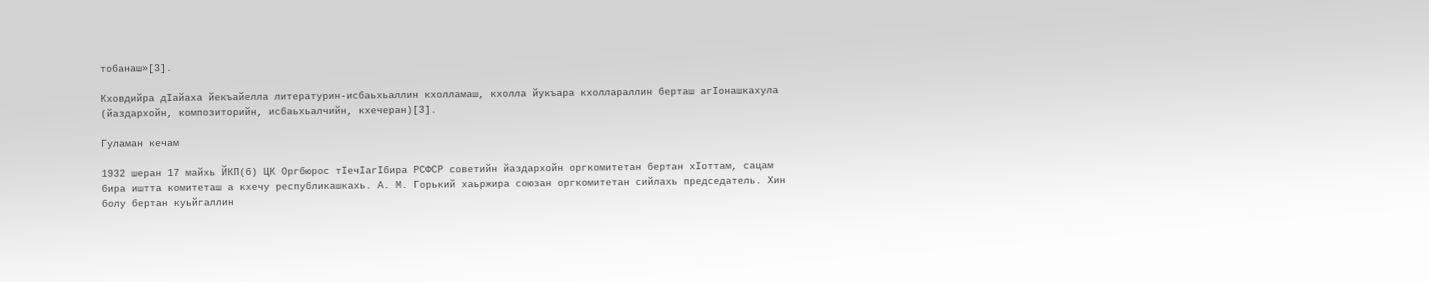тобанаш»[3].

Кховдийра дӀайаха йекъайелла литературин-исбаьхьаллин кхолламаш, кхолла йукъара кхоллараллин берташ агӀонашкахула (йаздархойн, композиторийн, исбаьхьалчийн, кхечеран)[3].

Гуламан кечам

1932 шеран 17 майхь ЙКП(б) ЦК Оргбюрос тӀечӀагӀбира РСФСР советийн йаздархойн оргкомитетан бертан хӀоттам, сацам бира иштта комитеташ а кхечу республикашкахь. А. М. Горький хаьржира союзан оргкомитетан сийлахь председатель. Хин болу бертан куьйгаллин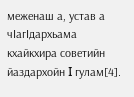меженаш а, устав а чӀагӀдархьама кхайкхира советийн йаздархойн I гулам[4].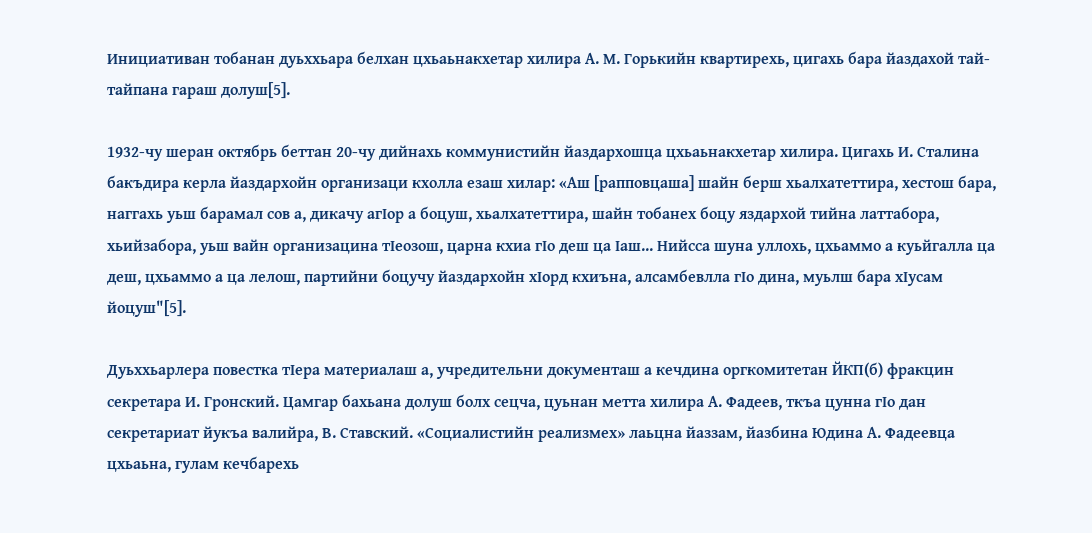Инициативан тобанан дуьххьара белхан цхьаьнакхетар хилира А. М. Горькийн квартирехь, цигахь бара йаздахой тай-тайпана гараш долуш[5].

1932-чу шеран октябрь беттан 20-чу дийнахь коммунистийн йаздархошца цхьаьнакхетар хилира. Цигахь И. Сталина бакъдира керла йаздархойн организаци кхолла езаш хилар: «Аш [рапповцаша] шайн берш хьалхатеттира, хестош бара, наггахь уьш барамал сов а, дикачу агӀор а боцуш, хьалхатеттира, шайн тобанех боцу яздархой тийна латтабора, хьийзабора, уьш вайн организацина тӀеозош, царна кхиа гӀо деш ца Ӏаш... Нийсса шуна уллохь, цхьаммо а куьйгалла ца деш, цхьаммо а ца лелош, партийни боцучу йаздархойн хӀорд кхиъна, алсамбевлла гӀо дина, муьлш бара хӀусам йоцуш"[5].

Дуьххьарлера повестка тӀера материалаш а, учредительни документаш а кечдина оргкомитетан ЙКП(б) фракцин секретара И. Гронский. Цамгар бахьана долуш болх сецча, цуьнан метта хилира А. Фадеев, ткъа цунна гӀо дан секретариат йукъа валийра, В. Ставский. «Социалистийн реализмех» лаьцна йаззам, йазбина Юдина А. Фадеевца цхьаьна, гулам кечбарехь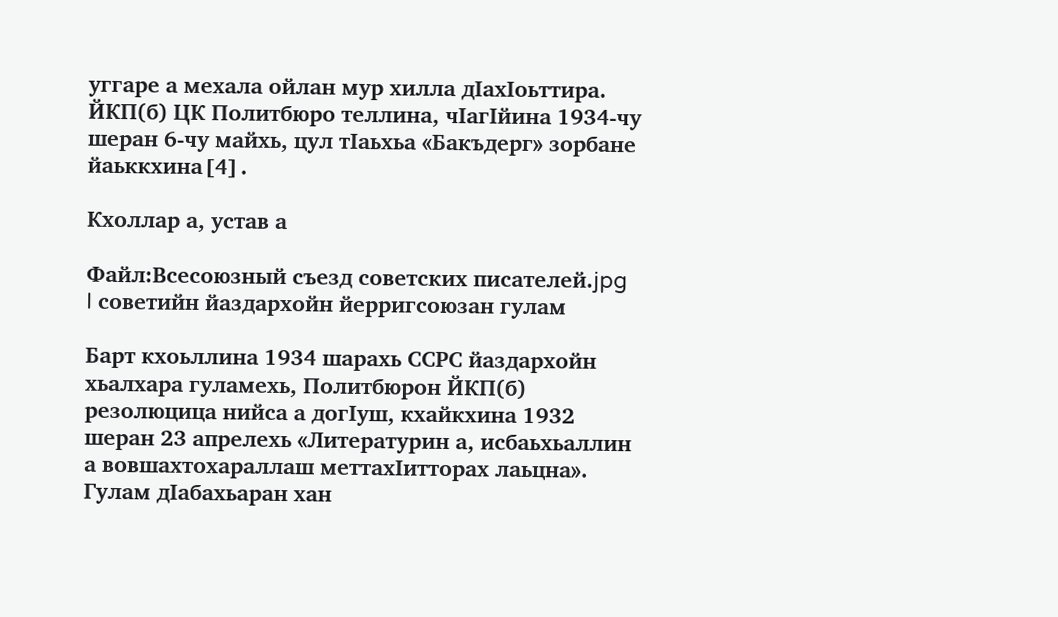уггаре а мехала ойлан мур хилла дӀахӀоьттира. ЙКП(б) ЦК Политбюро теллина, чӀагӀйина 1934-чу шеран 6-чу майхь, цул тӀаьхьа «Бакъдерг» зорбане йаьккхина[4].

Кхоллар а, устав а

Файл:Всесоюзный съезд советских писателей.jpg
I советийн йаздархойн йерригсоюзан гулам

Барт кхоьллина 1934 шарахь ССРС йаздархойн хьалхара гуламехь, Политбюрон ЙКП(б) резолюцица нийса а догӀуш, кхайкхина 1932 шеран 23 апрелехь «Литературин а, исбаьхьаллин а вовшахтохараллаш меттахӀитторах лаьцна». Гулам дӀабахьаран хан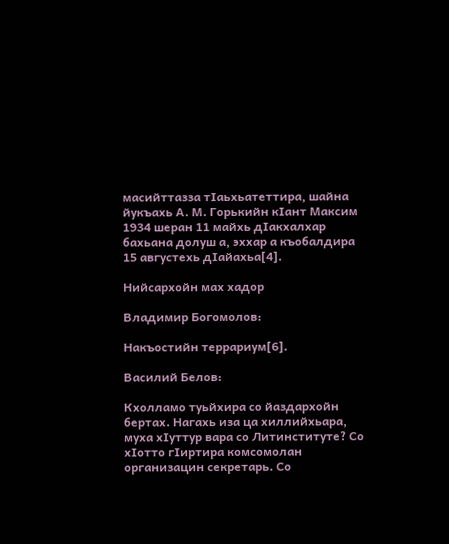масийттазза тӀаьхьатеттира, шайна йукъахь А. М. Горькийн кӀант Максим 1934 шеран 11 майхь дӀакхалхар бахьана долуш а, эххар а къобалдира 15 августехь дӀайахьа[4].

Нийсархойн мах хадор

Владимир Богомолов:

Накъостийн террариум[6].

Василий Белов:

Кхолламо туьйхира со йаздархойн бертах. Нагахь иза ца хиллийхьара, муха хӀуттур вара со Литинституте? Со хӀотто гӀиртира комсомолан организацин секретарь. Со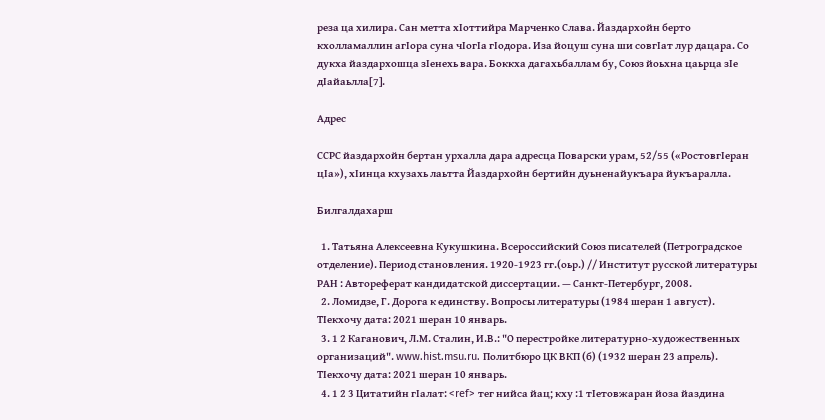реза ца хилира. Сан метта хӀоттийра Марченко Слава. Йаздархойн берто кхолламаллин агӀора суна чӀогӀа гӀодора. Иза йоцуш суна ши совгӀат лур дацара. Со дукха йаздархошца зӀенехь вара. Боккха дагахьбаллам бу, Союз йоьхна цаьрца зӀе дӀайаьлла[7].

Адрес

ССРС йаздархойн бертан урхалла дара адресца Поварски урам, 52/55 («РостовгӀеран цӀа»), хӀинца кхузахь лаьтта Йаздархойн бертийн дуьненайукъара йукъаралла.

Билгалдахарш

  1. Татьяна Алексеевна Кукушкина. Всероссийский Союз писателей (Петроградское отделение). Период становления. 1920-1923 гг.(оьр.) // Институт русской литературы РАН : Автореферат кандидатской диссертации. — Санкт-Петербург, 2008.
  2. Ломидзе, Г. Дорога к единству. Вопросы литературы (1984 шеран 1 август). ТӀекхочу дата: 2021 шеран 10 январь.
  3. 1 2 Каганович, Л.М. Сталин, И.В.: "О перестройке литературно-художественных организаций". www.hist.msu.ru. Политбюро ЦК ВКП (б) (1932 шеран 23 апрель). ТӀекхочу дата: 2021 шеран 10 январь.
  4. 1 2 3 Цитатийн гӀалат: <ref> тег нийса йац; кху :1 тIетовжаран йоза йаздина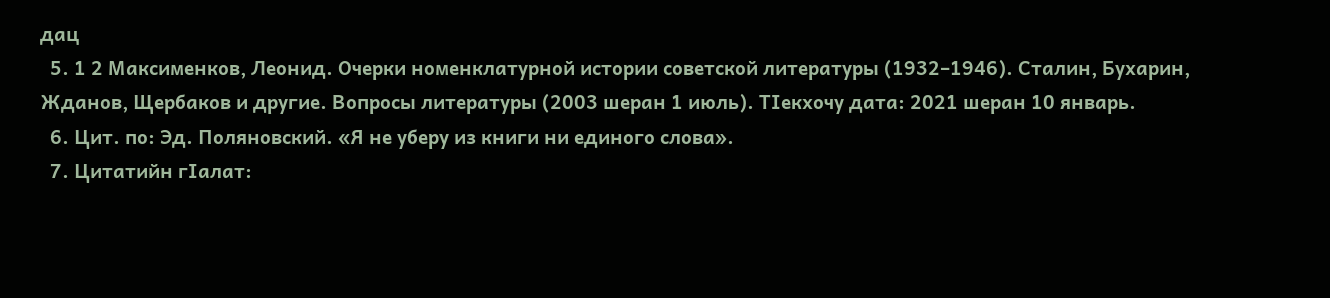дац
  5. 1 2 Максименков, Леонид. Очерки номенклатурной истории советской литературы (1932–1946). Сталин, Бухарин, Жданов, Щербаков и другие. Вопросы литературы (2003 шеран 1 июль). ТӀекхочу дата: 2021 шеран 10 январь.
  6. Цит. по: Эд. Поляновский. «Я не уберу из книги ни единого слова».
  7. Цитатийн гӀалат: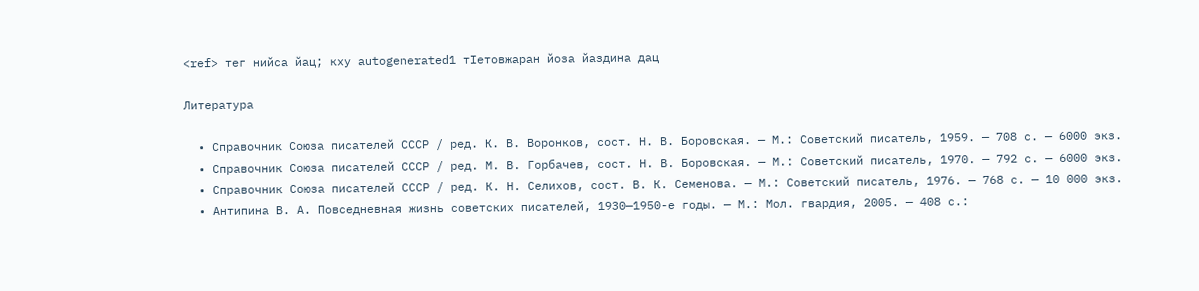<ref> тег нийса йац; кху autogenerated1 тIетовжаран йоза йаздина дац

Литература

  • Справочник Союза писателей СССР / ред. К. В. Воронков, сост. Н. В. Боровская. — М.: Советский писатель, 1959. — 708 с. — 6000 экз.
  • Справочник Союза писателей СССР / ред. М. В. Горбачев, сост. Н. В. Боровская. — М.: Советский писатель, 1970. — 792 с. — 6000 экз.
  • Справочник Союза писателей СССР / ред. К. Н. Селихов, сост. В. К. Семенова. — М.: Советский писатель, 1976. — 768 с. — 10 000 экз.
  • Антипина В. А. Повседневная жизнь советских писателей, 1930—1950-е годы. — М.: Мол. гвардия, 2005. — 408 с.: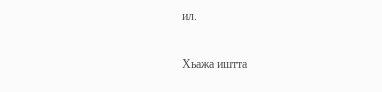ил.

Хьажа иштта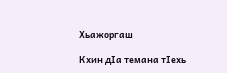Хьажоргаш

Кхин дӀа темана тӀехь